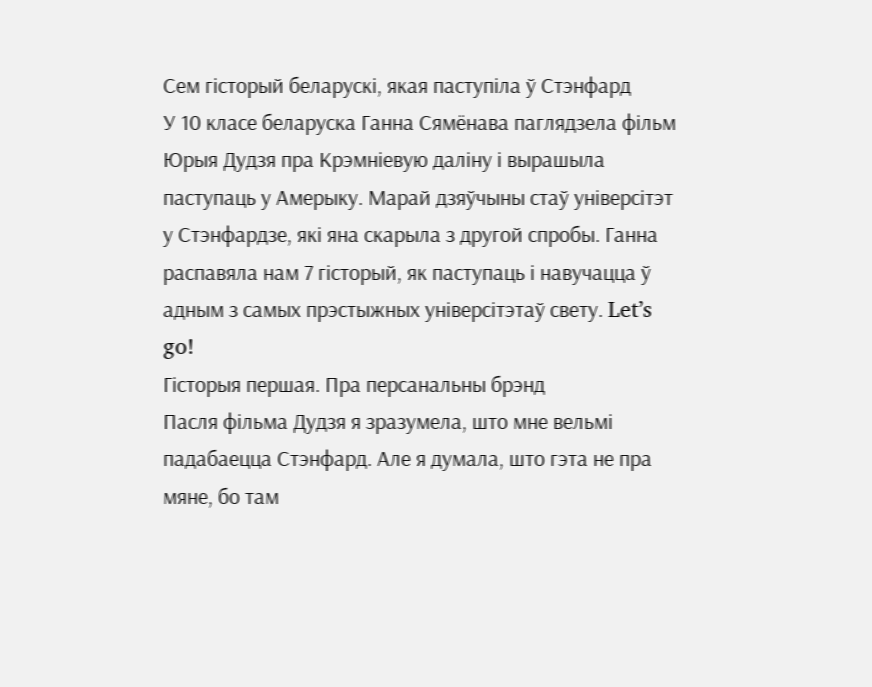Сем гісторый беларускі, якая паступіла ў Стэнфард
У 10 класе беларуска Ганна Сямёнава паглядзела фільм Юрыя Дудзя пра Крэмніевую даліну і вырашыла паступаць у Амерыку. Марай дзяўчыны стаў універсітэт у Стэнфардзе, які яна скарыла з другой спробы. Ганна распавяла нам 7 гісторый, як паступаць і навучацца ў адным з самых прэстыжных універсітэтаў свету. Let’s go!
Гісторыя першая. Пра персанальны брэнд
Пасля фільма Дудзя я зразумела, што мне вельмі падабаецца Стэнфард. Але я думала, што гэта не пра мяне, бо там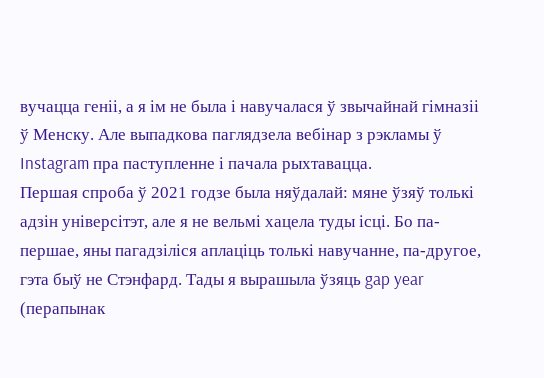вучацца геніі, а я ім не была і навучалася ў звычайнай гімназіі ў Менску. Але выпадкова паглядзела вебінар з рэкламы ў Instagram пра паступленне і пачала рыхтавацца.
Першая спроба ў 2021 годзе была няўдалай: мяне ўзяў толькі адзін універсітэт, але я не вельмі хацела туды ісці. Бо па-першае, яны пагадзіліся аплаціць толькі навучанне, па-другое, гэта быў не Стэнфард. Тады я вырашыла ўзяць gap year (перапынак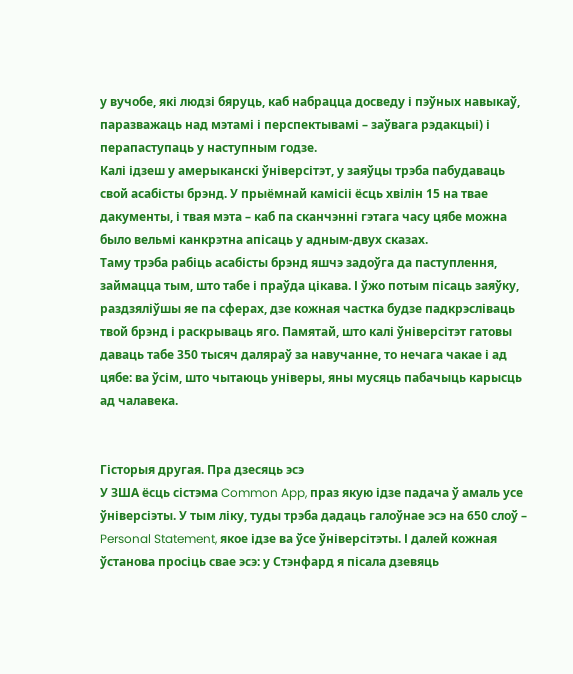у вучобе, які людзі бяруць, каб набрацца досведу і пэўных навыкаў, паразважаць над мэтамі і перспектывамі – заўвага рэдакцыі) і перапаступаць у наступным годзе.
Калі ідзеш у амерыканскі ўніверсітэт, у заяўцы трэба пабудаваць свой асабісты брэнд. У прыёмнай камісіі ёсць хвілін 15 на твае дакументы, і твая мэта – каб па сканчэнні гэтага часу цябе можна было вельмі канкрэтна апісаць у адным-двух сказах.
Таму трэба рабіць асабісты брэнд яшчэ задоўга да паступлення, займацца тым, што табе і праўда цікава. І ўжо потым пісаць заяўку, раздзяліўшы яе па сферах, дзе кожная частка будзе падкрэсліваць твой брэнд і раскрываць яго. Памятай, што калі ўніверсітэт гатовы даваць табе 350 тысяч даляраў за навучанне, то нечага чакае і ад цябе: ва ўсім, што чытаюць універы, яны мусяць пабачыць карысць ад чалавека.


Гісторыя другая. Пра дзесяць эсэ
У ЗША ёсць сістэма Common App, праз якую ідзе падача ў амаль усе ўніверсіэты. У тым ліку, туды трэба дадаць галоўнае эсэ на 650 слоў – Personal Statement, якое ідзе ва ўсе ўніверсітэты. І далей кожная ўстанова просіць свае эсэ: у Стэнфард я пісала дзевяць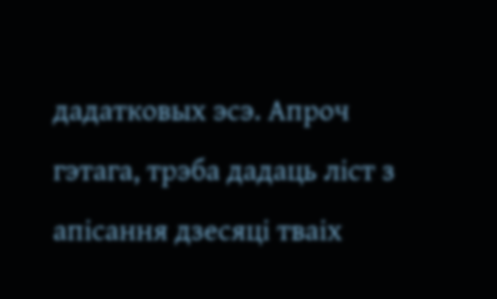дадатковых эсэ. Апроч гэтага, трэба дадаць ліст з апісання дзесяці тваіх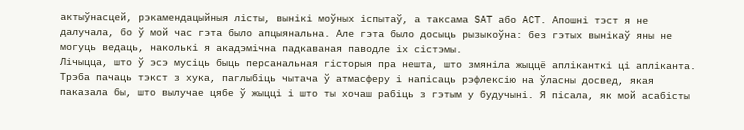актыўнасцей, рэкамендацыйныя лісты, вынікі моўных іспытаў, а таксама SAT або ACT. Апошні тэст я не далучала, бо ў мой час гэта было апцыянальна. Але гэта было досыць рызыкоўна: без гэтых вынікаў яны не могуць ведаць, наколькі я акадэмічна падкаваная паводле іх сістэмы.
Лічыцца, што ў эсэ мусіць быць персанальная гісторыя пра нешта, што змяніла жыццё апліканткі ці апліканта. Трэба пачаць тэкст з хука, паглыбіць чытача ў атмасферу і напісаць рэфлексію на ўласны досвед, якая паказала бы, што вылучае цябе ў жыцці і што ты хочаш рабіць з гэтым у будучыні. Я пісала, як мой асабісты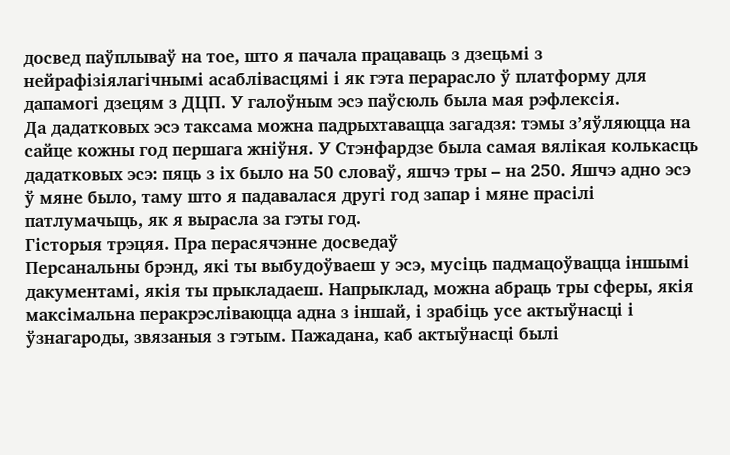досвед паўплываў на тое, што я пачала працаваць з дзецьмі з нейрафізіялагічнымі асаблівасцямі і як гэта перарасло ў платформу для дапамогі дзецям з ДЦП. У галоўным эсэ паўсюль была мая рэфлексія.
Да дадатковых эсэ таксама можна падрыхтавацца загадзя: тэмы з’яўляюцца на сайце кожны год першага жніўня. У Стэнфардзе была самая вялікая колькасць дадатковых эсэ: пяць з іх было на 50 словаў, яшчэ тры – на 250. Яшчэ адно эсэ ў мяне было, таму што я падавалася другі год запар і мяне прасілі патлумачыць, як я вырасла за гэты год.
Гісторыя трэцяя. Пра перасячэнне досведаў
Персанальны брэнд, які ты выбудоўваеш у эсэ, мусіць падмацоўвацца іншымі дакументамі, якія ты прыкладаеш. Напрыклад, можна абраць тры сферы, якія максімальна перакрэсліваюцца адна з іншай, і зрабіць усе актыўнасці і ўзнагароды, звязаныя з гэтым. Пажадана, каб актыўнасці былі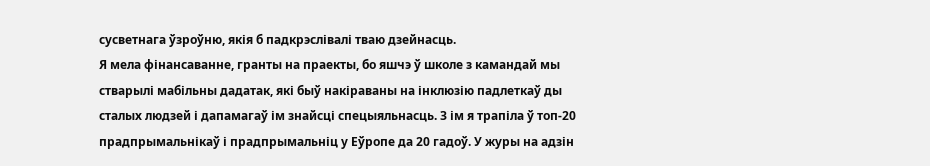сусветнага ўзроўню, якія б падкрэслівалі тваю дзейнасць.
Я мела фінансаванне, гранты на праекты, бо яшчэ ў школе з камандай мы стварылі мабільны дадатак, які быў накіраваны на інклюзію падлеткаў ды сталых людзей і дапамагаў ім знайсці спецыяльнасць. З ім я трапіла ў топ-20 прадпрымальнікаў і прадпрымальніц у Еўропе да 20 гадоў. У журы на адзін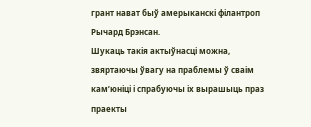грант нават быў амерыканскі філантроп Рычард Брэнсан.
Шукаць такія актыўнасці можна, звяртаючы ўвагу на праблемы ў сваім кам’юніці і спрабуючы іх вырашыць праз праекты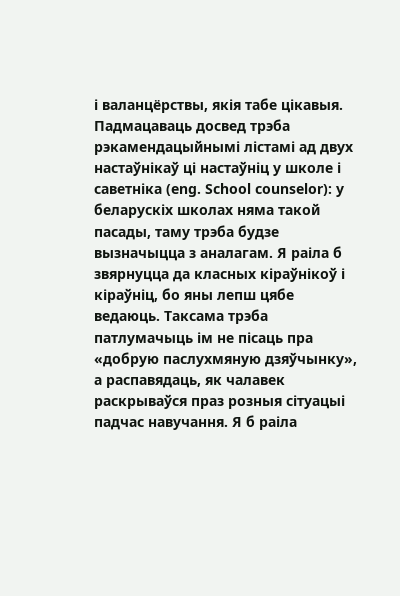і валанцёрствы, якія табе цікавыя.
Падмацаваць досвед трэба рэкамендацыйнымі лістамі ад двух настаўнікаў ці настаўніц у школе і саветніка (eng. School counselor): у беларускіх школах няма такой пасады, таму трэба будзе вызначыцца з аналагам. Я раіла б звярнуцца да класных кіраўнікоў і кіраўніц, бо яны лепш цябе ведаюць. Таксама трэба патлумачыць ім не пісаць пра «добрую паслухмяную дзяўчынку», а распавядаць, як чалавек раскрываўся праз розныя сітуацыі падчас навучання. Я б раіла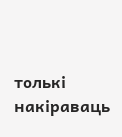толькі накіраваць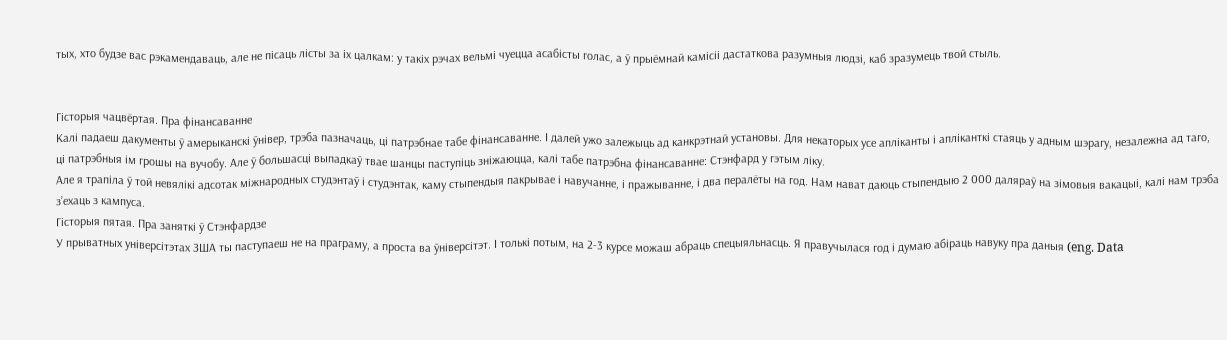тых, хто будзе вас рэкамендаваць, але не пісаць лісты за іх цалкам: у такіх рэчах вельмі чуецца асабісты голас, а ў прыёмнай камісіі дастаткова разумныя людзі, каб зразумець твой стыль.


Гісторыя чацвёртая. Пра фінансаванне
Калі падаеш дакументы ў амерыканскі ўнівер, трэба пазначаць, ці патрэбнае табе фінансаванне. І далей ужо залежыць ад канкрэтнай установы. Для некаторых усе апліканты і апліканткі стаяць у адным шэрагу, незалежна ад таго, ці патрэбныя ім грошы на вучобу. Але ў большасці выпадкаў твае шанцы паступіць зніжаюцца, калі табе патрэбна фінансаванне: Стэнфард у гэтым ліку.
Але я трапіла ў той невялікі адсотак міжнародных студэнтаў і студэнтак, каму стыпендыя пакрывае і навучанне, і пражыванне, і два пералёты на год. Нам нават даюць стыпендыю 2 000 даляраў на зімовыя вакацыі, калі нам трэба з’ехаць з кампуса.
Гісторыя пятая. Пра заняткі ў Стэнфардзе
У прыватных універсітэтах ЗША ты паступаеш не на праграму, а проста ва ўніверсітэт. І толькі потым, на 2-3 курсе можаш абраць спецыяльнасць. Я правучылася год і думаю абіраць навуку пра даныя (eng. Data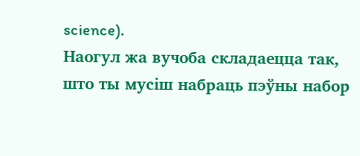science).
Наогул жа вучоба складаецца так, што ты мусіш набраць пэўны набор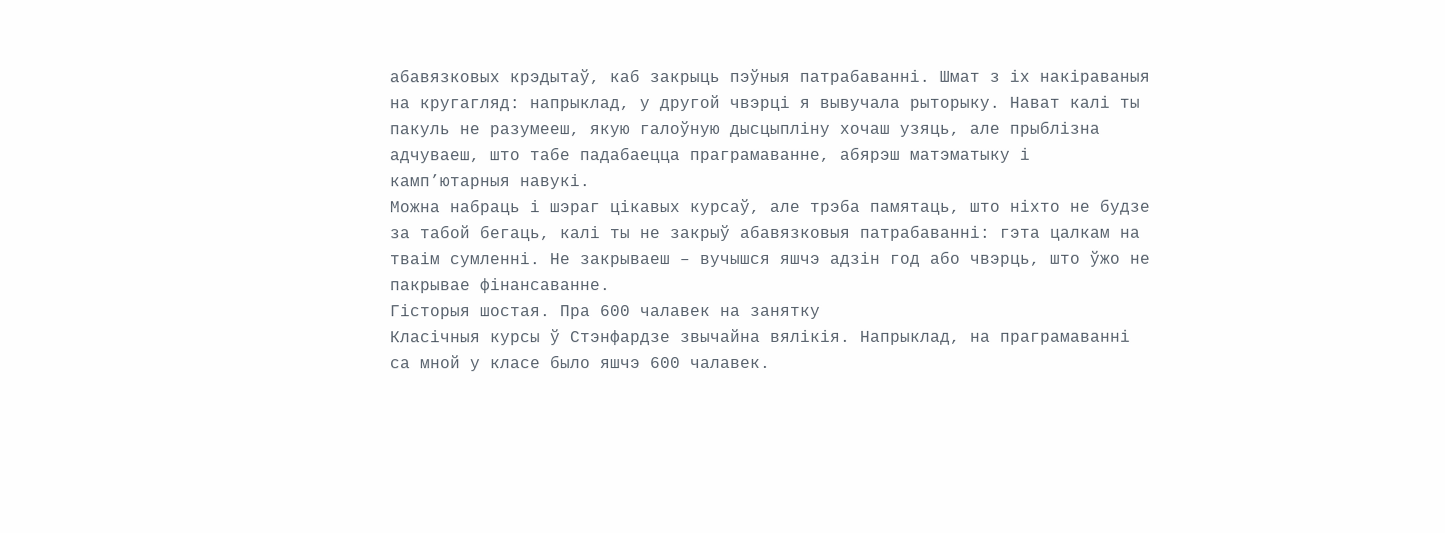абавязковых крэдытаў, каб закрыць пэўныя патрабаванні. Шмат з іх накіраваныя на кругагляд: напрыклад, у другой чвэрці я вывучала рыторыку. Нават калі ты пакуль не разумееш, якую галоўную дысцыпліну хочаш узяць, але прыблізна адчуваеш, што табе падабаецца праграмаванне, абярэш матэматыку і камп’ютарныя навукі.
Можна набраць і шэраг цікавых курсаў, але трэба памятаць, што ніхто не будзе за табой бегаць, калі ты не закрыў абавязковыя патрабаванні: гэта цалкам на тваім сумленні. Не закрываеш – вучышся яшчэ адзін год або чвэрць, што ўжо не пакрывае фінансаванне.
Гісторыя шостая. Пра 600 чалавек на занятку
Класічныя курсы ў Стэнфардзе звычайна вялікія. Напрыклад, на праграмаванні са мной у класе было яшчэ 600 чалавек.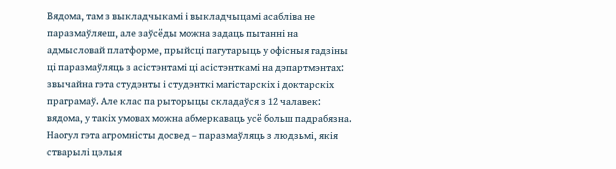Вядома, там з выкладчыкамі і выкладчыцамі асабліва не паразмаўляеш, але заўсёды можна задаць пытанні на адмысловай платформе, прыйсці пагутарыць у офісныя гадзіны ці паразмаўляць з асістэнтамі ці асістэнткамі на дэпартмэнтах: звычайна гэта студэнты і студэнткі магістарскіх і доктарскіх праграмаў. Але клас па рыторыцы складаўся з 12 чалавек: вядома, у такіх умовах можна абмеркаваць усё больш падрабязна.
Наогул гэта агромністы досвед – паразмаўляць з людзьмі, якія стварылі цэлыя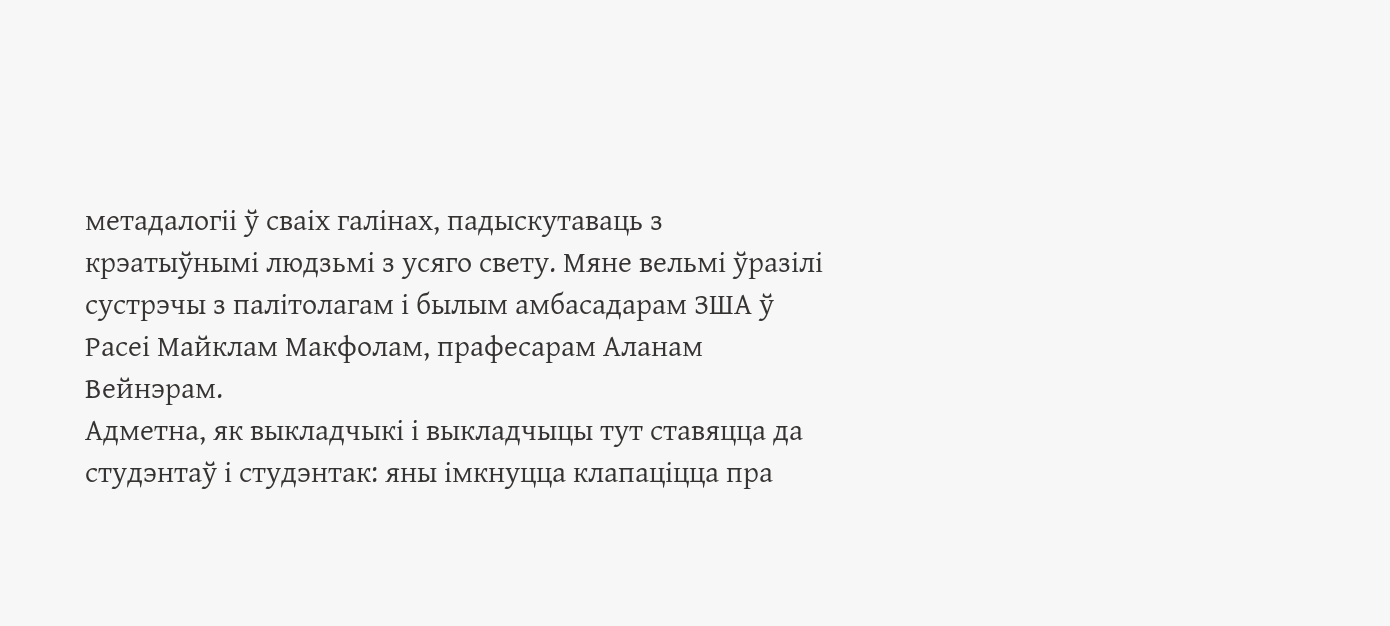метадалогіі ў сваіх галінах, падыскутаваць з крэатыўнымі людзьмі з усяго свету. Мяне вельмі ўразілі сустрэчы з палітолагам і былым амбасадарам ЗША ў Расеі Майклам Макфолам, прафесарам Аланам Вейнэрам.
Адметна, як выкладчыкі і выкладчыцы тут ставяцца да студэнтаў і студэнтак: яны імкнуцца клапаціцца пра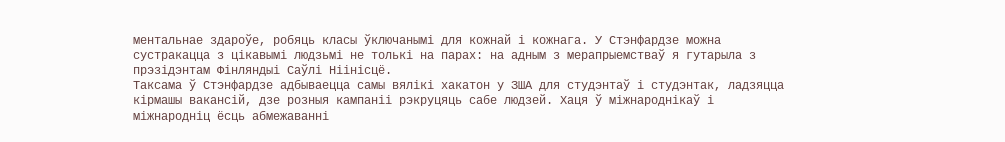ментальнае здароўе, робяць класы ўключанымі для кожнай і кожнага. У Стэнфардзе можна сустракацца з цікавымі людзьмі не толькі на парах: на адным з мерапрыемстваў я гутарыла з прэзідэнтам Фінляндыі Саўлі Ніінісцё.
Таксама ў Стэнфардзе адбываецца самы вялікі хакатон у ЗША для студэнтаў і студэнтак, ладзяцца кірмашы вакансій, дзе розныя кампаніі рэкруцяць сабе людзей. Хаця ў міжнароднікаў і міжнародніц ёсць абмежаванні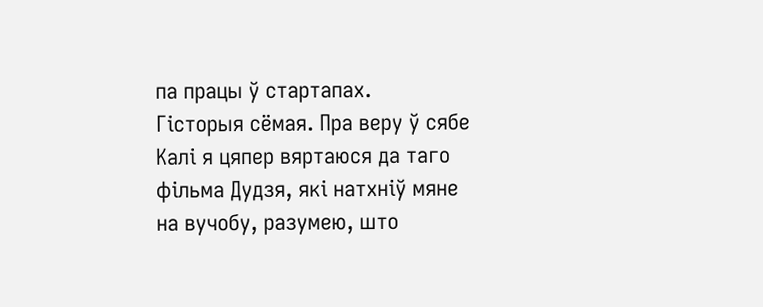па працы ў стартапах.
Гісторыя сёмая. Пра веру ў сябе
Калі я цяпер вяртаюся да таго фільма Дудзя, які натхніў мяне на вучобу, разумею, што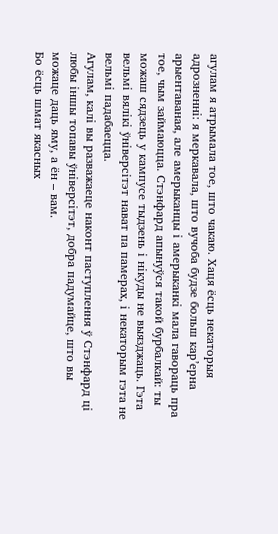агулам я атрымала тое, што чакаю. Хаця ёсць некаторыя адрозненні: я меркавала, што вучоба будзе больш кар’ерна арыентаваная, але амерыканцы і амерыканкі мала гавораць пра тое, чым займаюцца. Стэнфард апынуўся такой бурбалкай: ты можаш сядзець у кампусе тыдзень і нікуды не выязджаць. Гэта вельмі вялікі ўніверсітэт нават па памерах, і некаторым гэта не вельмі падабаецца.
Агулам, калі вы разважаеце наконт паступлення ў Стэнфард ці любы іншы топавы ўніверсітэт, добра падумайце, што вы можаце даць яму, а ён – вам.
Бо ёсць шмат якасных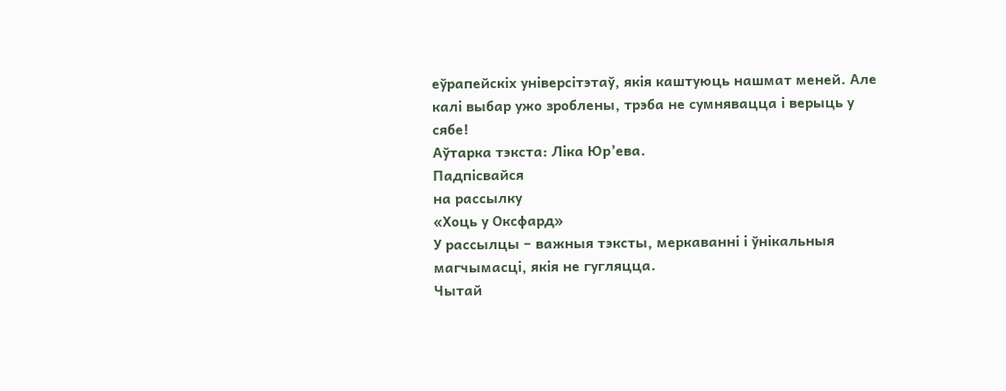еўрапейскіх універсітэтаў, якія каштуюць нашмат меней. Але калі выбар ужо зроблены, трэба не сумнявацца і верыць у сябе!
Аўтарка тэкста: Ліка Юр’ева.
Падпісвайся
на рассылку
«Хоць у Оксфард»
У рассылцы – важныя тэксты, меркаванні і ўнікальныя магчымасці, якія не гугляцца.
Чытай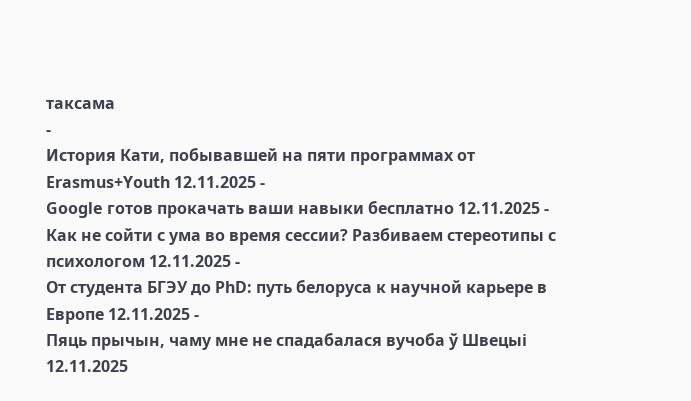таксама
-
История Кати, побывавшей на пяти программах от Erasmus+Youth 12.11.2025 -
Google готов прокачать ваши навыки бесплатно 12.11.2025 -
Как не сойти с ума во время сессии? Разбиваем стереотипы с психологом 12.11.2025 -
От студента БГЭУ до PhD: путь белоруса к научной карьере в Европе 12.11.2025 -
Пяць прычын, чаму мне не спадабалася вучоба ў Швецыі 12.11.2025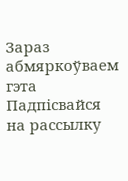Зараз абмяркоўваем гэта
Падпісвайся
на рассылку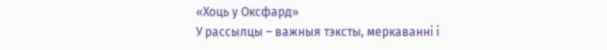«Хоць у Оксфард»
У рассылцы – важныя тэксты, меркаванні і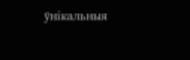ўнікальныя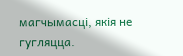магчымасці, якія не гугляцца.